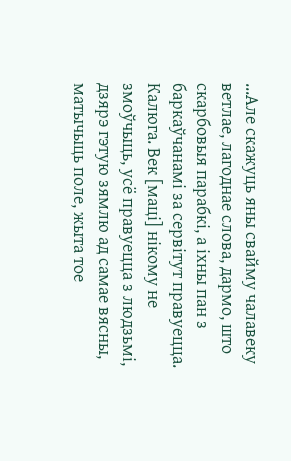...Але скажуць яны свайму чалавеку ветлае, лагоднае слова, дармо, што скарбовыя парабкі, а іхны пан з баркаўчанамі за сервітут правуецца. Калюга. Век [маці] нікому не змоўчыць, усё правуецца з людзьмі, дзярэ гэтую зямлю ад самае вясны, матычыць поле, жыта тое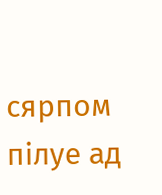сярпом пілуе ад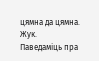цямна да цямна. Жук.
Паведаміць пра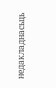недакладнасьць